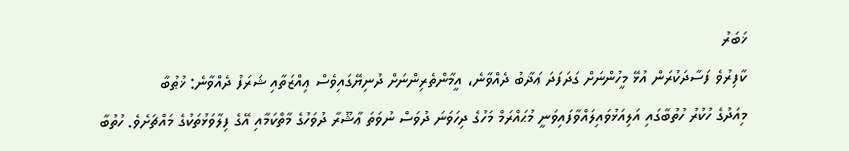ޚަބަރު
ކާފިރުވެ ފަސާދަކުރަން އުޅޭ މީހުންނަށް ގަދަފަދަ ޢަޛާބު ދެއްވާނެ، އީމާންތެރިންނަށް ދުނިޔޭގައިވެސް ޢިއްޒަތާއި ޝަރަފު ދެއްވާނެ: ޚުޠުބާ
މިއަދުގެ ހުކުރު ހުތުބާގައި އަލިއަޅުވައިލައްވާފައިވަނީ މުޙައްރަމް މަހުގެ ދިހަވަނަ ދުވަސް ނުވަތަ ޢާޝޫރާ ދުވަހުގެ މާތްކަމާއި އޭގެ ފިލާވަޅުތަކުގެ މައްޗަށެވެ. ހުތުބާ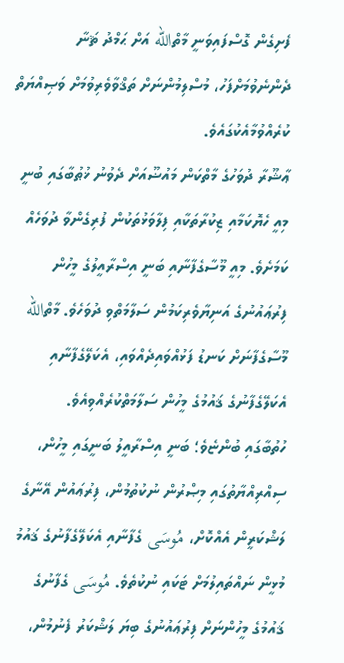ފެށިގެން ގޮސްފައިވަނީ މާތްالله އަށް ޙަމްދު ޘަނާ ދެންނެވުމަށްފަހު، މުސްލިމުންނަށް ތަޤްވާވެރިވުމަށް ވަޞިއްޔަތް ކުރެއްވުމާއެކުގައެވެ.
ޢާޝޫރާ ދުވަހުގެ މާތްކަން މައުޟޫއަށް ދެވުނު ޚުޠުބާގައި ބުނީ މިއީ ހެޔޮކަމާއި ޒިކުރާތަކާއި ފިލާވަޅުތަކުން ފުރިގެންވާ ދުވަހެއް ކަމަށެވެ. މިއީ މޫސާގެފާނާއި ބަނީ އިސްރާއީލުގެ މީހުން ފިރުޢައުނުގެ އަނިޔާވެރިކަމުން ސަލާމަތްވި ދުވަހެވެ. މާތްالله މޫސާގެފާނަށް ކަނޑު ފަޅުއްވައިދެއްވައި، އެކަލޭގެފާނާއި އެކަލޭގެފާނުގެ ޤައުމުގެ މީހުން ސަލާމަތްކުރެއްވިއެވެ.
ހުތުބާގައި ބުންޏެވެ؛ ބަނީ އިސްރާއީލު ބަނީގައި މީހުން، ސިއްރިއްޔާތުގައި މިޞްރުން ނުކުތުމުން، ފިރުޢައުން އޭނާގެ ލަޝްކަރީން އެއްކޮށް، مُوسَى ގެފާނާއި އެކަލޭގެފާނުގެ ޤައުމު މުޅީން ނައްތައިލުމަށް ޓަކައި ނުކުތެވެ. مُوسَى ގެފާނުގެ ޤައުމުގެ މީހުންނަށް ފިރުޢައުނުގެ ބިޔަ ލަޝްކަރު ފެނުމުން،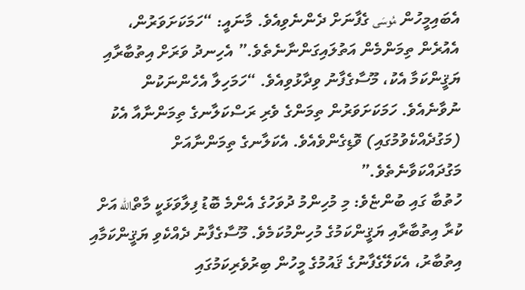އެބައިމީހުން مُوسَى ގެފާނަށް ދެންނެވިއެވެ. މާނައީ: “ހަމަކަށަވަރުން، އެއުރެން ތިމަންމެން އަތުލައިގަންނާނެތެވެ.” އެހިނދު ވަރަށް އިތުބާރާއި ޔަޤީންކަމާ އެކު، މޫސާގެފާނު ވިދާޅުވިއެވެ. “ހަމަހިލާ އެހެންނަކުން ނުވާނެއެވެ. ހަމަކަށަވަރުން ތިމަންގެ ވެރި ރަސްކަލާނގެ ތިމަންނާއާ އެކު (މަގުދެއްކެވުމުގައި) ވޮޑިގެންވެއެވެ. އެކަލާނގެ ތިމަންނާއަށް މަގުދައްކަވާނެތެވެ.”
ހުތުބާ ގައި ބުންޏެވެ: މި މުހިންމު ދުވަހުގެ އެންމެ ބޮޑު ފިލާވަޅަކީ މާތްالله އަށް ކުރާ އިތުބާރާއި ޔަޤީންކަމުގެ މުހިންމުކަމެވެ. މޫސާގެފާނު ދެއްކެވި ޔަޤީންކަމާއި އިތުބާރު، އެކަލޭގެފާނުގެ ޤައުމުގެ މީހުން ބިރުވެރިކަމުގައި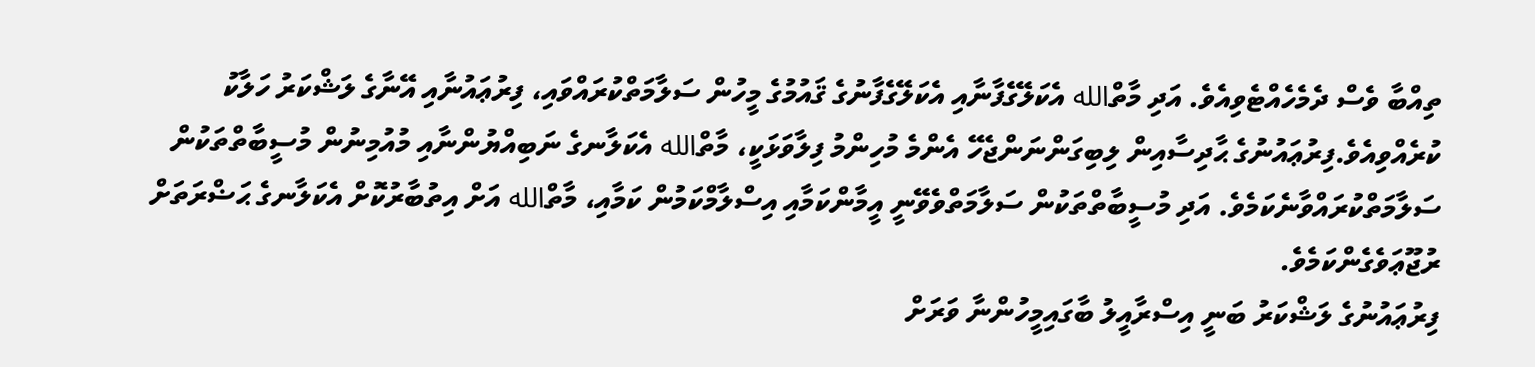ތިއްބާ ވެސް ދެމެހެއްޓެވިއެވެ. އަދި މާތްالله އެކަލޭގެފާނާއި އެކަލޭގެފާނުގެ ޤައުމުގެ މީހުން ސަލާމަތްކުރައްވައި، ފިރުޢައުނާއި އޭނާގެ ލަޝްކަރު ހަލާކު ކުރެއްވިއެވެ.ފިރުޢައުނުގެ ޙާދިސާއިން ލިބިގަންނަންޖެހޭ އެންމެ މުހިންމު ފިލާވަޅަކީ، މާތްالله އެކަލާނގެ ނަބިއްޔުންނާއި މުއުމިނުން މުސީބާތްތަކުން ސަލާމަތްކުރައްވާނެކަމެވެ. އަދި މުސީބާތްތަކުން ސަލާމަތްވެވޭނީ އީމާންކަމާއި އިސްލާމްކަމުން ކަމާއި، މާތްالله އަށް އިތުބާރުކޮށް އެކަލާނގެ ޙަޟްރަތަށް ރުޖޫޢަވެގެންކަމެވެ.
ފިރުޢައުނުގެ ލަޝްކަރު ބަނީ އިސްރާއީލު ބާގައިމީހުންނާ ވަރަށް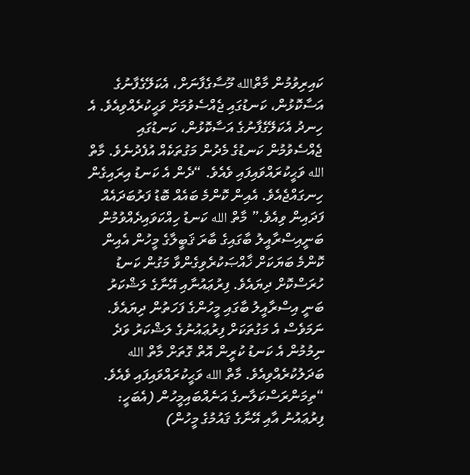ކައިރިވުމުން މާތްالله މޫސާގެފާނަށް، އެކަލޭގެފާނުގެ އަސާކޮޅުން، ކަނޑުގައި ޖެއްސެވުމަށް ވަޙީކުރެއްވިއެވެ. އެ ހިނދު އެކަލޭގެފާނުގެ އަސާކޮޅުން، ކަނޑުގައި ޖެއްސެވުމުން ކަނޑުގެ މެދުން މަގުތަކެއް އުފެދުނެވެ. މާތް الله ވަޙީކުރައްވައިފައި ވެއެވެ. “ދެން އެ ކަނޑު އިރައިގެން ހިނގައްޖެއެވެ. އެއިން ކޮންމެ ބައެއް ބޮޑު ފަރުބަދައެއް ފަދައިން ވިއެވެ.” މާތް الله ކަނޑު ހިއްކަވައިދެއްވުމުން ބަނީއިސްރާއީލު ބާގައިގެ ބާރަ ޤަބީލާގެ މީހުން އެއިން ކޮންމެ ބަޔަކަށް ޚާއްޞަކުރެވިގެންވާ މަގުން ކަނޑު ހުރަސްކޮށް ދިޔައެވެ. ފިރުޢައުނާއި އޭނާގެ ލަޝްކަރު ބަނީ އިސްރާއީލު ބާގައި މީހުންގެ ފަހަތުން ދިޔައެވެ. ނަމަވެސް އެ މަގުތަކަށް ފިރުޢައުނުގެ ލަޝްކަރު ވަދެ ނިމުމުން އެ ކަނޑު ކުރީން އޮތް ގޮތަށް މާތް الله ބަދަލުކުރެއްވިއެވެ. މާތް الله ވަޙީކުރައްވައިފައި ވެއެވެ. “ތިމަންރަސްކަލާނގެ އަނެއްބައިމީހުން (އެބަހީ: ފިރުޢައުނު އާއި އޭނާގެ ޤައުމުގެ މީހުން)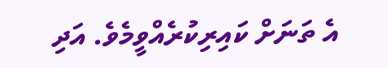އެ ތަނަށް ކައިރިކުރެއްވީމެވެ. އަދި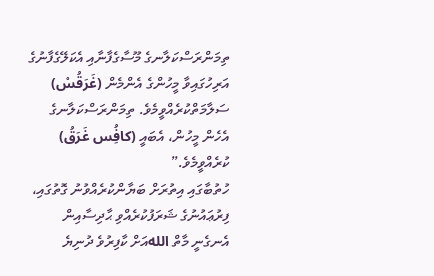ތިމަންރަސްކަލާނގެ މޫސާގެފާނާއި އެކަލޭގެފާނުގެ އަރިހުގައިވާ މީހުންގެ އެންމެން (غَرَقُسْ) ސަލާމަތްކުރެއްވީމެވެ. ތިމަންރަސްކަލާނގެ އެހެން މީހުން، އެބައީ (كافُِس غَرَقُ) ކުރެއްވީމެވެ.”
ހުތުބާގައި އިތުރަށް ބަޔާންކުރެއްވުނު ގޮތުގައި، ފިރުޢައުނުގެ ޝަރަފުކުރެއްވި ޙާދިސާއިން އެނގެނީ މާތް اللهއަށް ކާފިރުވެ ދުނިޔެ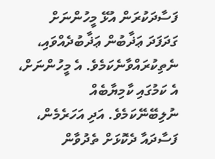ފަސާދަކުރަން އުޅޭ މީހުންނަށް ގަދަފަދަ ޢަޛާބުން ޢަޛާބުދެއްވައި، ނެތިކުރައްވާނެކަމެވެ. އެ މީހުންނަށް، އެ ކަމުގައި ކާމިޔާބެއް ނުލިބޭނޭކަމެވެ. އަދި އަހަރެމެން، ފަސާދައާ ދެކޮޅަށް ތެދުވާން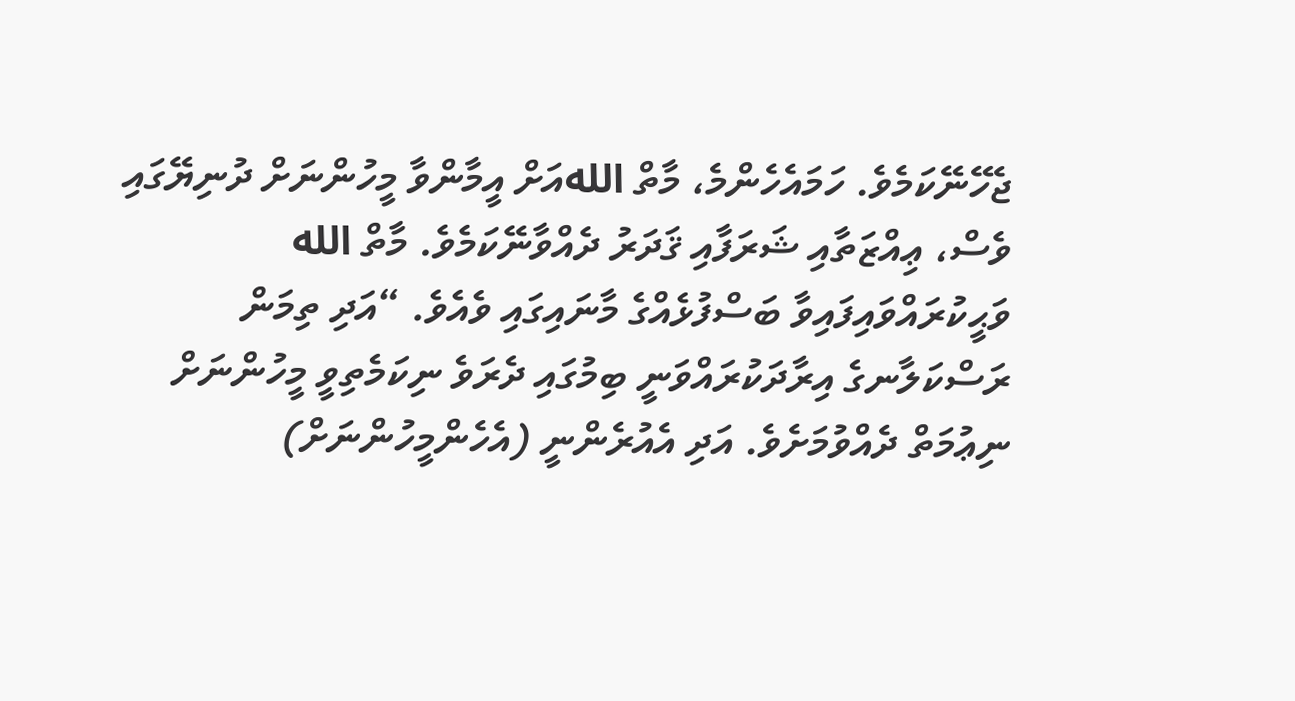ޖެހޭނޭކަމެވެ. ހަމައެހެންމެ، މާތް اللهއަށް އީމާންވާ މީހުންނަށް ދުނިޔޭގައި ވެސް، ޢިއްޒަތާއި ޝަރަފާއި ޤަދަރު ދެއްވާނޭކަމެވެ. މާތް الله ވަޙީކުރައްވައިފައިވާ ބަސްފުޅެއްގެ މާނައިގައި ވެއެވެ. “އަދި ތިމަން ރަސްކަލާނގެ އިރާދަކުރައްވަނީ ބިމުގައި ދެރަވެ ނިކަމެތިވީ މީހުންނަށް ނިޢުމަތް ދެއްވުމަށެވެ. އަދި އެއުރެންނީ (އެހެންމީހުންނަށް)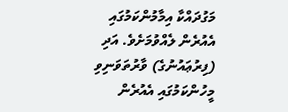މަގުދައްކާ އިމާމުންކަމުގައި އެއުރެން ލެއްވުމަށެވެ. އަދި (ފިރުޢައުނުގެ) ވާރުތަވަނިވި މީހުންކަމުގައި އެއުރެން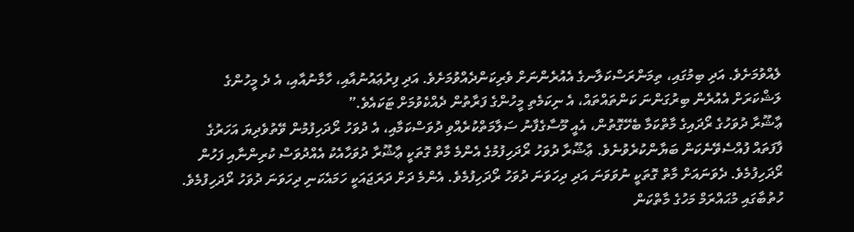ލެއްވުމަށެވެ. އަދި ބިމުގައި، ތިމަންރަސްކަލާނގެ އެއުރެންނަށް ވެރިކަންދެއްވުމަށެވެ. އަދި ފިރުޢައުނުއާއި، ހާމާނުއާއި، އެ ދެ މީހުންގެ ލަޝްކަރަށް އެއުރެން ބިރުގަންނަ ކަންތައްތައް، އެ ނިކަމެތި މީހުންގެ ފަރާތުން ދެއްކެވުމަށް ޓަކައެވެ.”
ޢާޝޫރާ ދުވަހުގެ ރޯދައިގެ މާތްކަމާ ބެހޭގޮތުން، އެއީ މޫސާގެފާނު ސަލާމަތްކުރެއްވި ދުވަސްކަމާއި، އެ ދުވަހު ރޯދަހިފުމުން ވޭތުވެދިޔަ އަހަރުގެ ފާފަތައް ފުއްސެވޭނެކަން ބަޔާންކުރެވުނެވެ. ޢާޝޫރާ ދުވަހު ރޯދަހިފުމުގެ އެންމެ މާތް ގޮތަކީ ޢާޝޫރާ ދުވަހާއެކު އެއްދުވަސް ކުރިންނާއި ފަހުން ރޯދަހިފުމެވެ. ދެވަނައަށް މާތް ގޮތަކީ ނުވަވަނަ އަދި ދިހަވަނަ ދުވަހު ރޯދަހިފުމެވެ. އެންމެ ދަށް ދަރަޖައަކީ ހަމައެކަނި ދިހަވަނަ ދުވަހު ރޯދަހިފުމެވެ.
ހުތުބާގައި މުޙައްރަމް މަހުގެ މާތްކަން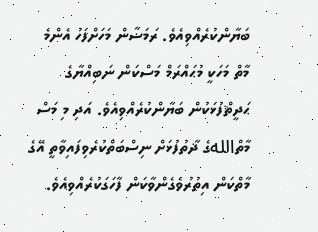ބަޔާންކުރެއްވިއެވެ. ރަމަޟާން މަހަށްފަހު އެންމެ މާތް މަހަކީ މުޙައްރަމް މަސްކަން ނަބިއްޔާގެ ޙަދީޘްފުޅަކުން ބަޔާންކުރެއްވިއެވެ. އަދި މި މަސް މާތްاللهގެ ޛާތުފުޅަށް ނިސްބަތްކުރެވިފައިވާތީ އޭގެ މާތްކަން އިތުރުވެގެންވާކަން ފާހަގަކުރެއްވިއެވެ.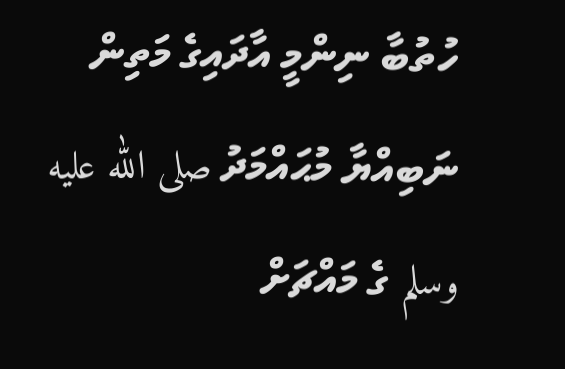ހުތުބާ ނިންމީ އާދައިގެ މަތިން ނަބިއްޔާ މުޙައްމަދު صلى الله عليه وسلم ގެ މައްޗަށް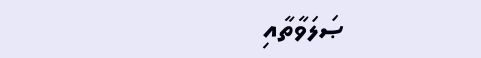ޞަލަވާތާއި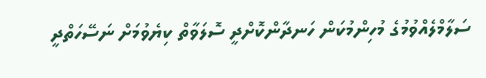ސަލާމްލެއްވުމުގެ މުހިންމުކަން ހަނދާންކޮށްދީ ސޮލަވާތް ކިޔެވުމަށް ނަސޭހަތްދީ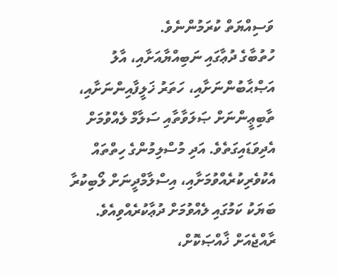ވަސިއްޔަތް ކުރަމުންނެވެ.
ހުތުބާގެ ދުޢާގައި ނަބިއްޔާއަށާއި، އާލު އަޞްޙާބުންނަށާއި، ހަތަރު ޚަލީފާއިންނަށާއި، ތާބިޢީންނަށް ޞަލަވާތާއި ސަލާމް ލެއްވުމަށް އެދިވަޑައިގަތެވެ. އަދި މުސްލިމުންގެ ހިތްތައް އެކުވެރިކުރެއްވުމަށާއި، އިސްލާމްދީނަށް ލޯބިކުރާ ބަޔަކު ކަމުގައި ލެއްވުމަށް ދުޢާކުރެއްވިއެވެ. ރާއްޖެއަށް ޚާއްޞަކޮށް،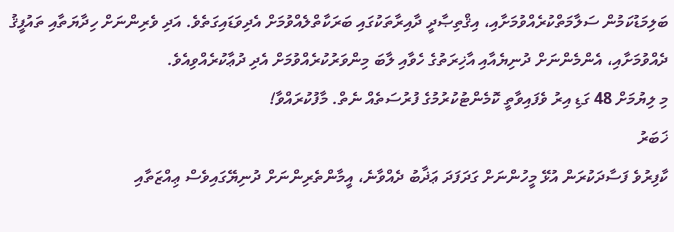ބަލިމަޑުކަމުން ސަލާމަތްކުރެއްވުމަށާއި، އިޤްތިޞާދީ ދާއިރާތަކުގައި ބަރަކާތްލެއްވުމަށް އެދިވަޑައިގަތެވެ. އަދި ވެރިންނަށް ހިދާޔަތާއި ތައުފީޤު ދެއްވުމަށާއި، އެންމެންނަށް ދުނިޔެއާއި އާޚިރަތުގެ ހެވާއި ލާބަ މިންވަރުކުރެއްވުމަށް އެދި ދުޢާކުރެއްވިއެވެ.
މި ލިޔުމަށް 48 ގަޑި އިރު ވެފައިވާތީ ކޮމެންޓުކުރުމުގެ ފުރުސަތެއް ނެތް. މާފުކުރައްވާ!
ޚަބަރު
ކާފިރުވެ ފަސާދަކުރަން އުޅޭ މީހުންނަށް ގަދަފަދަ ޢަޛާބު ދެއްވާނެ، އީމާންތެރިންނަށް ދުނިޔޭގައިވެސް ޢިއްޒަތާއި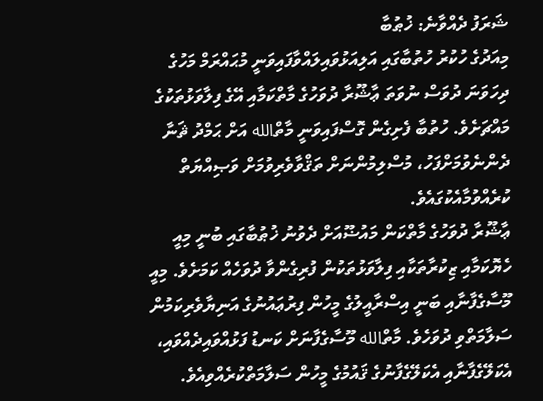ޝަރަފު ދެއްވާނެ: ޚުޠުބާ
މިއަދުގެ ހުކުރު ހުތުބާގައި އަލިއަޅުވައިލައްވާފައިވަނީ މުޙައްރަމް މަހުގެ ދިހަވަނަ ދުވަސް ނުވަތަ ޢާޝޫރާ ދުވަހުގެ މާތްކަމާއި އޭގެ ފިލާވަޅުތަކުގެ މައްޗަށެވެ. ހުތުބާ ފެށިގެން ގޮސްފައިވަނީ މާތްالله އަށް ޙަމްދު ޘަނާ ދެންނެވުމަށްފަހު، މުސްލިމުންނަށް ތަޤްވާވެރިވުމަށް ވަޞިއްޔަތް ކުރެއްވުމާއެކުގައެވެ.
ޢާޝޫރާ ދުވަހުގެ މާތްކަން މައުޟޫއަށް ދެވުނު ޚުޠުބާގައި ބުނީ މިއީ ހެޔޮކަމާއި ޒިކުރާތަކާއި ފިލާވަޅުތަކުން ފުރިގެންވާ ދުވަހެއް ކަމަށެވެ. މިއީ މޫސާގެފާނާއި ބަނީ އިސްރާއީލުގެ މީހުން ފިރުޢައުނުގެ އަނިޔާވެރިކަމުން ސަލާމަތްވި ދުވަހެވެ. މާތްالله މޫސާގެފާނަށް ކަނޑު ފަޅުއްވައިދެއްވައި، އެކަލޭގެފާނާއި އެކަލޭގެފާނުގެ ޤައުމުގެ މީހުން ސަލާމަތްކުރެއްވިއެވެ.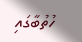ހުތުބާގައި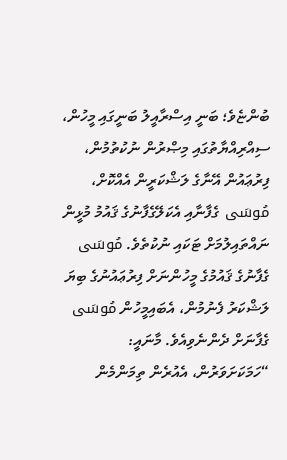ބުންޏެވެ؛ ބަނީ އިސްރާއީލު ބަނީގައި މީހުން، ސިއްރިއްޔާތުގައި މިޞްރުން ނުކުތުމުން، ފިރުޢައުން އޭނާގެ ލަޝްކަރީން އެއްކޮށް، مُوسَى ގެފާނާއި އެކަލޭގެފާނުގެ ޤައުމު މުޅީން ނައްތައިލުމަށް ޓަކައި ނުކުތެވެ. مُوسَى ގެފާނުގެ ޤައުމުގެ މީހުންނަށް ފިރުޢައުނުގެ ބިޔަ ލަޝްކަރު ފެނުމުން، އެބައިމީހުން مُوسَى ގެފާނަށް ދެންނެވިއެވެ. މާނައީ: “ހަމަކަށަވަރުން، އެއުރެން ތިމަންމެން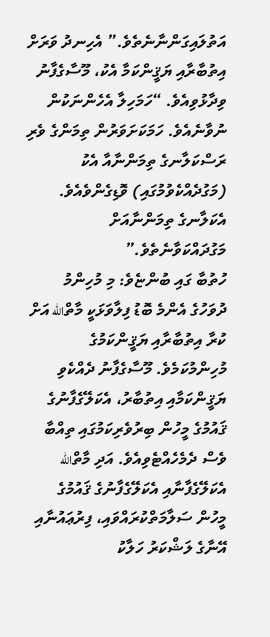އަތުލައިގަންނާނެތެވެ.” އެހިނދު ވަރަށް އިތުބާރާއި ޔަޤީންކަމާ އެކު، މޫސާގެފާނު ވިދާޅުވިއެވެ. “ހަމަހިލާ އެހެންނަކުން ނުވާނެއެވެ. ހަމަކަށަވަރުން ތިމަންގެ ވެރި ރަސްކަލާނގެ ތިމަންނާއާ އެކު (މަގުދެއްކެވުމުގައި) ވޮޑިގެންވެއެވެ. އެކަލާނގެ ތިމަންނާއަށް މަގުދައްކަވާނެތެވެ.”
ހުތުބާ ގައި ބުންޏެވެ: މި މުހިންމު ދުވަހުގެ އެންމެ ބޮޑު ފިލާވަޅަކީ މާތްالله އަށް ކުރާ އިތުބާރާއި ޔަޤީންކަމުގެ މުހިންމުކަމެވެ. މޫސާގެފާނު ދެއްކެވި ޔަޤީންކަމާއި އިތުބާރު، އެކަލޭގެފާނުގެ ޤައުމުގެ މީހުން ބިރުވެރިކަމުގައި ތިއްބާ ވެސް ދެމެހެއްޓެވިއެވެ. އަދި މާތްالله އެކަލޭގެފާނާއި އެކަލޭގެފާނުގެ ޤައުމުގެ މީހުން ސަލާމަތްކުރައްވައި، ފިރުޢައުނާއި އޭނާގެ ލަޝްކަރު ހަލާކު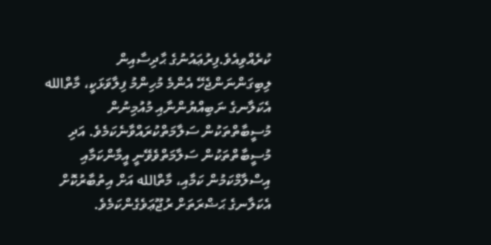ކުރެއްވިއެވެ.ފިރުޢައުނުގެ ޙާދިސާއިން ލިބިގަންނަންޖެހޭ އެންމެ މުހިންމު ފިލާވަޅަކީ، މާތްالله އެކަލާނގެ ނަބިއްޔުންނާއި މުއުމިނުން މުސީބާތްތަކުން ސަލާމަތްކުރައްވާނެކަމެވެ. އަދި މުސީބާތްތަކުން ސަލާމަތްވެވޭނީ އީމާންކަމާއި އިސްލާމްކަމުން ކަމާއި، މާތްالله އަށް އިތުބާރުކޮށް އެކަލާނގެ ޙަޟްރަތަށް ރުޖޫޢަވެގެންކަމެވެ.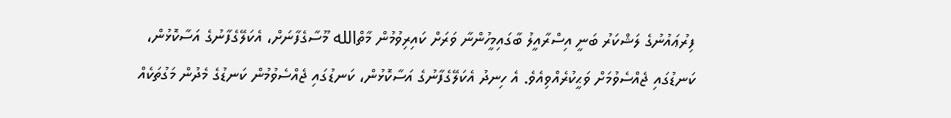ފިރުޢައުނުގެ ލަޝްކަރު ބަނީ އިސްރާއީލު ބާގައިމީހުންނާ ވަރަށް ކައިރިވުމުން މާތްالله މޫސާގެފާނަށް، އެކަލޭގެފާނުގެ އަސާކޮޅުން، ކަނޑުގައި ޖެއްސެވުމަށް ވަޙީކުރެއްވިއެވެ. އެ ހިނދު އެކަލޭގެފާނުގެ އަސާކޮޅުން، ކަނޑުގައި ޖެއްސެވުމުން ކަނޑުގެ މެދުން މަގުތަކެއް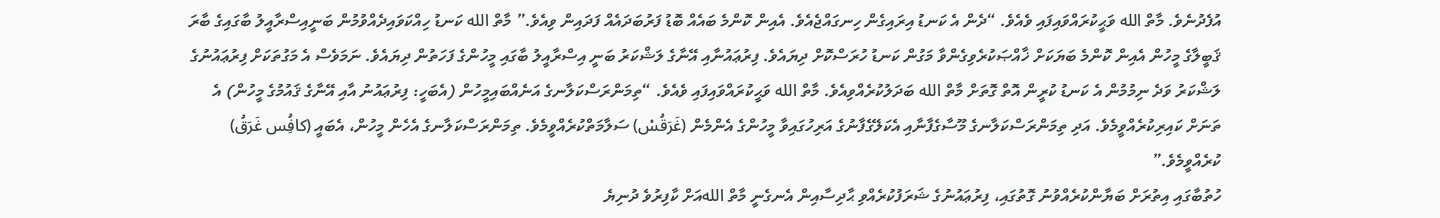އުފެދުނެވެ. މާތް الله ވަޙީކުރައްވައިފައި ވެއެވެ. “ދެން އެ ކަނޑު އިރައިގެން ހިނގައްޖެއެވެ. އެއިން ކޮންމެ ބައެއް ބޮޑު ފަރުބަދައެއް ފަދައިން ވިއެވެ.” މާތް الله ކަނޑު ހިއްކަވައިދެއްވުމުން ބަނީއިސްރާއީލު ބާގައިގެ ބާރަ ޤަބީލާގެ މީހުން އެއިން ކޮންމެ ބަޔަކަށް ޚާއްޞަކުރެވިގެންވާ މަގުން ކަނޑު ހުރަސްކޮށް ދިޔައެވެ. ފިރުޢައުނާއި އޭނާގެ ލަޝްކަރު ބަނީ އިސްރާއީލު ބާގައި މީހުންގެ ފަހަތުން ދިޔައެވެ. ނަމަވެސް އެ މަގުތަކަށް ފިރުޢައުނުގެ ލަޝްކަރު ވަދެ ނިމުމުން އެ ކަނޑު ކުރީން އޮތް ގޮތަށް މާތް الله ބަދަލުކުރެއްވިއެވެ. މާތް الله ވަޙީކުރައްވައިފައި ވެއެވެ. “ތިމަންރަސްކަލާނގެ އަނެއްބައިމީހުން (އެބަހީ: ފިރުޢައުނު އާއި އޭނާގެ ޤައުމުގެ މީހުން) އެ ތަނަށް ކައިރިކުރެއްވީމެވެ. އަދި ތިމަންރަސްކަލާނގެ މޫސާގެފާނާއި އެކަލޭގެފާނުގެ އަރިހުގައިވާ މީހުންގެ އެންމެން (غَرَقُسْ) ސަލާމަތްކުރެއްވީމެވެ. ތިމަންރަސްކަލާނގެ އެހެން މީހުން، އެބައީ (كافُِس غَرَقُ) ކުރެއްވީމެވެ.”
ހުތުބާގައި އިތުރަށް ބަޔާންކުރެއްވުނު ގޮތުގައި، ފިރުޢައުނުގެ ޝަރަފުކުރެއްވި ޙާދިސާއިން އެނގެނީ މާތް اللهއަށް ކާފިރުވެ ދުނިޔެ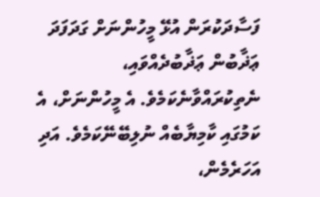ފަސާދަކުރަން އުޅޭ މީހުންނަށް ގަދަފަދަ ޢަޛާބުން ޢަޛާބުދެއްވައި، ނެތިކުރައްވާނެކަމެވެ. އެ މީހުންނަށް، އެ ކަމުގައި ކާމިޔާބެއް ނުލިބޭނޭކަމެވެ. އަދި އަހަރެމެން،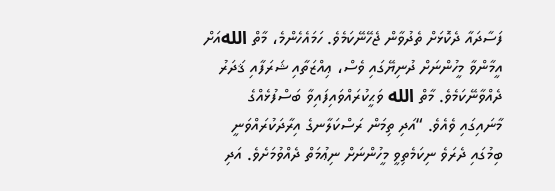ފަސާދައާ ދެކޮޅަށް ތެދުވާން ޖެހޭނޭކަމެވެ. ހަމައެހެންމެ، މާތް اللهއަށް އީމާންވާ މީހުންނަށް ދުނިޔޭގައި ވެސް، ޢިއްޒަތާއި ޝަރަފާއި ޤަދަރު ދެއްވާނޭކަމެވެ. މާތް الله ވަޙީކުރައްވައިފައިވާ ބަސްފުޅެއްގެ މާނައިގައި ވެއެވެ. “އަދި ތިމަން ރަސްކަލާނގެ އިރާދަކުރައްވަނީ ބިމުގައި ދެރަވެ ނިކަމެތިވީ މީހުންނަށް ނިޢުމަތް ދެއްވުމަށެވެ. އަދި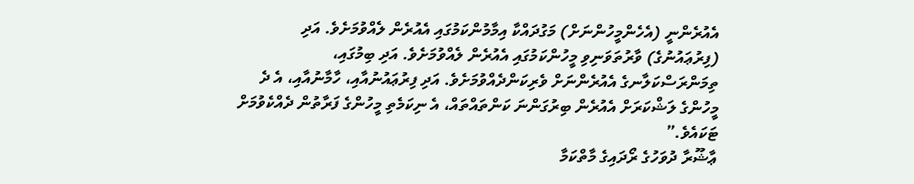އެއުރެންނީ (އެހެންމީހުންނަށް) މަގުދައްކާ އިމާމުންކަމުގައި އެއުރެން ލެއްވުމަށެވެ. އަދި (ފިރުޢައުނުގެ) ވާރުތަވަނިވި މީހުންކަމުގައި އެއުރެން ލެއްވުމަށެވެ. އަދި ބިމުގައި، ތިމަންރަސްކަލާނގެ އެއުރެންނަށް ވެރިކަންދެއްވުމަށެވެ. އަދި ފިރުޢައުނުއާއި، ހާމާނުއާއި، އެ ދެ މީހުންގެ ލަޝްކަރަށް އެއުރެން ބިރުގަންނަ ކަންތައްތައް، އެ ނިކަމެތި މީހުންގެ ފަރާތުން ދެއްކެވުމަށް ޓަކައެވެ.”
ޢާޝޫރާ ދުވަހުގެ ރޯދައިގެ މާތްކަމާ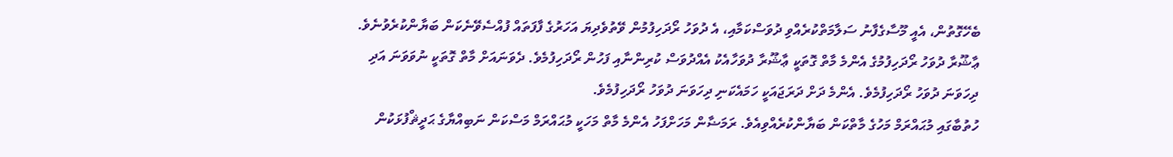ބެހޭގޮތުން، އެއީ މޫސާގެފާނު ސަލާމަތްކުރެއްވި ދުވަސްކަމާއި، އެ ދުވަހު ރޯދަހިފުމުން ވޭތުވެދިޔަ އަހަރުގެ ފާފަތައް ފުއްސެވޭނެކަން ބަޔާންކުރެވުނެވެ. ޢާޝޫރާ ދުވަހު ރޯދަހިފުމުގެ އެންމެ މާތް ގޮތަކީ ޢާޝޫރާ ދުވަހާއެކު އެއްދުވަސް ކުރިންނާއި ފަހުން ރޯދަހިފުމެވެ. ދެވަނައަށް މާތް ގޮތަކީ ނުވަވަނަ އަދި ދިހަވަނަ ދުވަހު ރޯދަހިފުމެވެ. އެންމެ ދަށް ދަރަޖައަކީ ހަމައެކަނި ދިހަވަނަ ދުވަހު ރޯދަހިފުމެވެ.
ހުތުބާގައި މުޙައްރަމް މަހުގެ މާތްކަން ބަޔާންކުރެއްވިއެވެ. ރަމަޟާން މަހަށްފަހު އެންމެ މާތް މަހަކީ މުޙައްރަމް މަސްކަން ނަބިއްޔާގެ ޙަދީޘްފުޅަކުން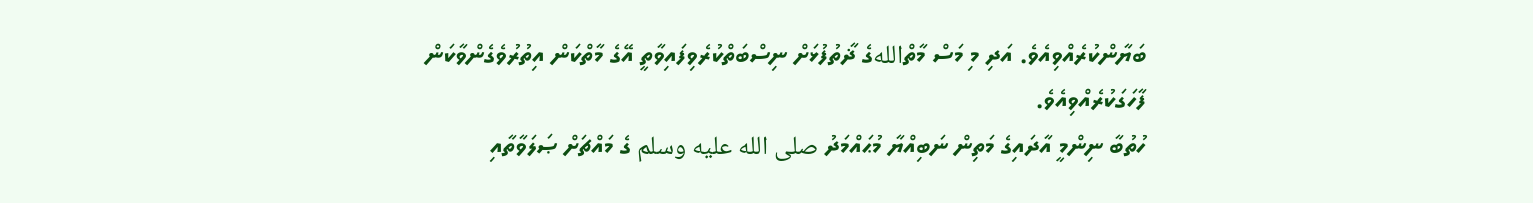ބަޔާންކުރެއްވިއެވެ. އަދި މި މަސް މާތްاللهގެ ޛާތުފުޅަށް ނިސްބަތްކުރެވިފައިވާތީ އޭގެ މާތްކަން އިތުރުވެގެންވާކަން ފާހަގަކުރެއްވިއެވެ.
ހުތުބާ ނިންމީ އާދައިގެ މަތިން ނަބިއްޔާ މުޙައްމަދު صلى الله عليه وسلم ގެ މައްޗަށް ޞަލަވާތާއި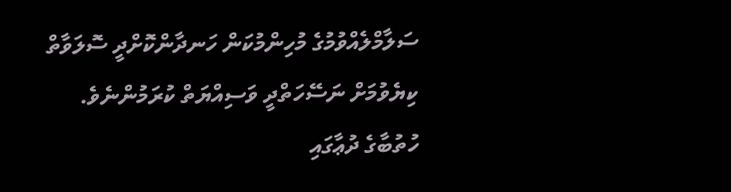ސަލާމްލެއްވުމުގެ މުހިންމުކަން ހަނދާންކޮށްދީ ސޮލަވާތް ކިޔެވުމަށް ނަސޭހަތްދީ ވަސިއްޔަތް ކުރަމުންނެވެ.
ހުތުބާގެ ދުޢާގައި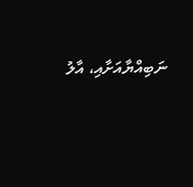ނަބިއްޔާއަށާއި، އާލު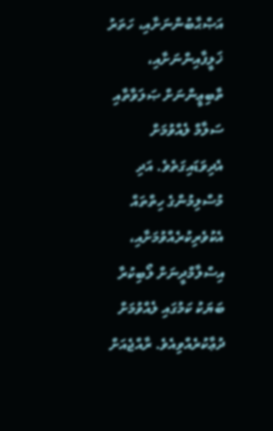އަޞްޙާބުންނަށާއި، ހަތަރު ޚަލީފާއިންނަށާއި، ތާބިޢީންނަށް ޞަލަވާތާއި ސަލާމް ލެއްވުމަށް އެދިވަޑައިގަތެވެ. އަދި މުސްލިމުންގެ ހިތްތައް އެކުވެރިކުރެއްވުމަށާއި، އިސްލާމްދީނަށް ލޯބިކުރާ ބަޔަކު ކަމުގައި ލެއްވުމަށް ދުޢާކުރެއްވިއެވެ. ރާއްޖެއަށް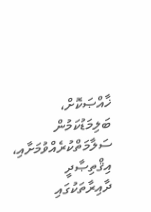ޚާއްޞަކޮށް، ބަލިމަޑުކަމުން ސަލާމަތްކުރެއްވުމަށާއި، އިޤްތިޞާދީ ދާއިރާތަކުގައި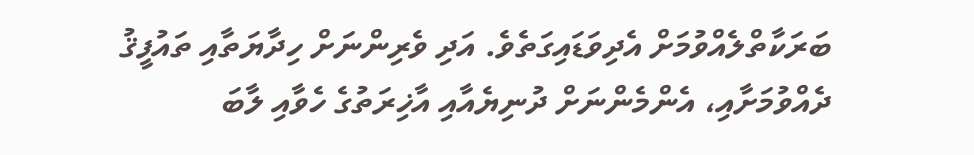ބަރަކާތްލެއްވުމަށް އެދިވަޑައިގަތެވެ. އަދި ވެރިންނަށް ހިދާޔަތާއި ތައުފީޤު ދެއްވުމަށާއި، އެންމެންނަށް ދުނިޔެއާއި އާޚިރަތުގެ ހެވާއި ލާބަ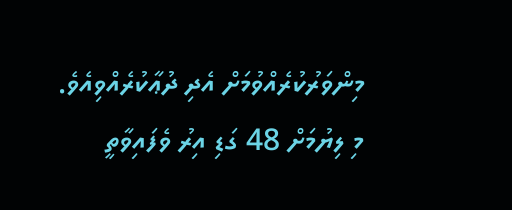މިންވަރުކުރެއްވުމަށް އެދި ދުޢާކުރެއްވިއެވެ.
މި ލިޔުމަށް 48 ގަޑި އިރު ވެފައިވާތީ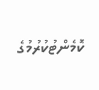ކޮމެންޓުކުރުމުގެ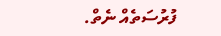ފުރުސަތެއް ނެތް.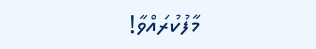މާފުކުރައްވާ!